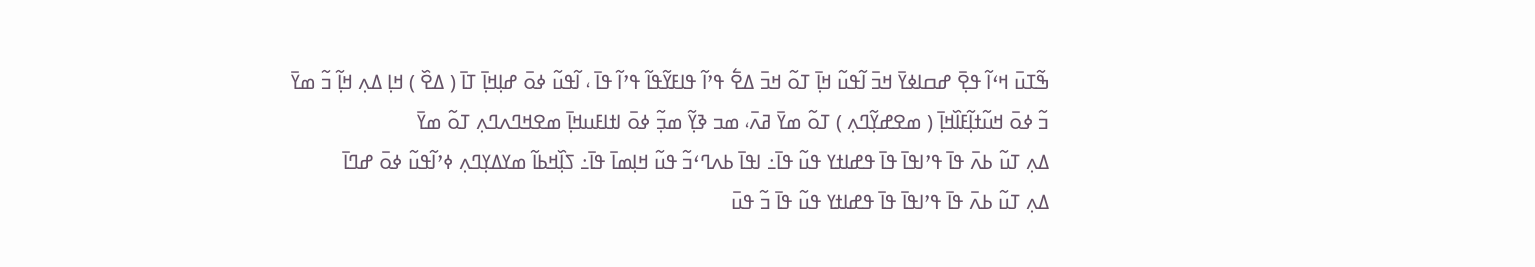ߒ߬ߠߎ߫ ߞߵߊ߬ ߟߐ߲߫ ߝߛߊߦߌ߫ ߞߏ߫ ߊ߬ߟߎ߬ ߞߊ߲߫ ߠߋ߬ ߞߏ߫ ߡߐ߱ ߟߴߊ߬ ߟߊߓߌ߬ߟߊ߬ ߟߴߊ߬ ߟߊ߫ ، ߊ߬ߟߎ߬ ߦߋ߫ ߝߊ߲ߞߊ߲߫ ߠߊ߫ ( ߡߐ߰ ) ߞߊ߲ ߡߍ߲ ߞߊ߲߬ ߏ߬ ߘߌ߫ ߏ߬ ߦߋ߫ ߞߎ߬ߙߊ߲߬ߓߊ߰ߞߊ߲߫ ( ߘߐߝߌ߲߬ߣߍ߲ ) ߠߋ߬ ߘߌ߫ ߥߍ߫، ߘߏ ߢߌ߲߬ ߘߏ߲߬ ߦߋ߫ ߊߙߊߓߎߞߊ߲߫ ߘߐߞߣߍߣߍ߲ ߠߋ߬ ߘߌ߫
ߡߍ߲ ߠߎ߬ ߕߍ߫ ߟߊ߫ ߟߴߊߟߊ߫ ߟߊ߫ ߟߝߊߙߌ ߟߎ߬ ߟߊ߫߸ ߊߟߊ߫ ߕߍߣߵߏ߬ ߟߎ߬ ߞߊ߲ߘߊ߫ ߟߊ߫߸ ߖߊ߲߰ߞߕߊ߬ ߘߌߡߌ߲ߣߍ߲ ߦߴߊ߬ߟߎ߬ ߦߋ߫ ߝߣߊ߫
ߡߍ߲ ߠߎ߬ ߕߍ߫ ߟߊ߫ ߟߴߊߟߊ߫ ߟߊ߫ ߟߝߊߙߌ ߟߎ߬ ߟߊ߫ ߏ߬ ߟߎ߫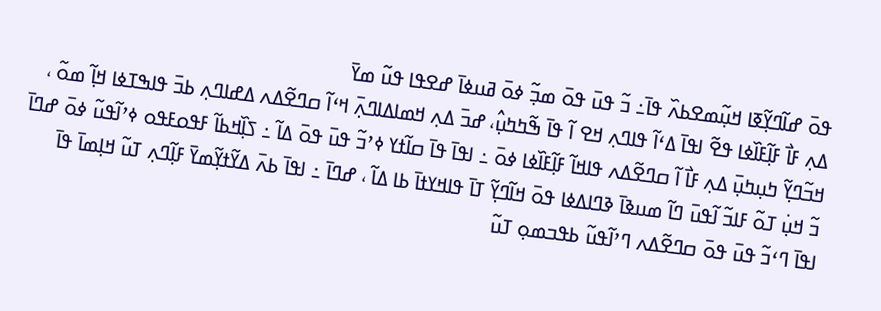ߟߋ߫ ߝߊ߬ߣߌ߲߬ߧߊ ߞߎ߲߬ߘߐߕߍ߰ ߟߊ߫߸ ߏ߬ ߟߎ߫ ߟߋ߫ ߘߏ߲߬ ߦߋ߫ ߥߎߦߊ߫ ߝߐߟߊ ߟߎ߬ ߘߌ߫
ߡߍ߲ ߓߊ߯ ߓߊ߲߬ߓߊ߰ߦߊ ߟߐ߬ ߊߟߊ߫ ߡߵߊ߬ ߟߊߣߍ߲ ߞߐ ߊ߬ ߟߊ߫ ߒ߬ߤߤߎ߲߮، ߝߏ߫ ߡߍ߲ ߞߘߊߡߊߣߍ߲߫ ߞߵߊ߬ ߛߣߐ߬ߡߍ ߡߝߊߣߍ߲ ߕߏ߫ ߟߊߒߠߦߊ ߞߊ߲߬ ߘߋ߬ ، ߞߏ߬ߣߌ߲߬ ߤߎ߲ߤߎ߲߫ ߡߍ߲ ߓߊ߯ ߊ߬ ߛߣߐ߬ߡߍ ߟߊߞߊ߬ ߓߊ߲߬ߓߊ߰ߦߊ ߦߋ߫ ߸ ߊߟߊ߫ ߟߊ߫ ߛߊ߬ߙߌ ߦߴߏ߬ ߟߎ߫ ߟߋ߫ ߡߊ߬ ߸ ߖߊ߲߰ߞߕߊ߬ ߓߟߋߓߟߋ ߦߴߊ߬ߟߎ߬ ߦߋ߫ ߝߣߊ߫
ߏ߬ ߞߎ߲߭ ߠߋ߬ ߓߊߏ߬ ߊ߬ߟߎ߫ ߣߊ߬ ߘߎߢߊ߫ ߢߣߊߡߦߊ ߟߋ߫ ߞߊ߬ߣߌ߲߬ ߠߊ߫ ߟߊߞߌߙߊ߫ ߕߊ ߡߊ߬ ، ߝߣߊ߫ ߸ ߊߟߊ߫ ߕߍ߫ ߡߌ߬ߙߌ߲߬ߘߌ߫ ߓߊ߲߬ߣߍ߲ ߠߎ߬ ߞߊ߲ߘߊ߫ ߟߊ߫
ߊߟߊ߫ ߣߵߏ߬ ߟߎ߫ ߟߋ߫ ߛߣߐ߬ߡߍ ߣߴߊ߬ߟߎ߬ ߕߟߏߘߋ߲ ߠߎ߬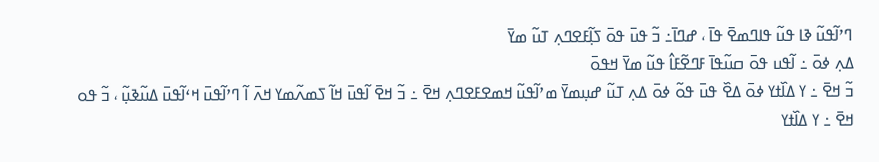ߣߴߊ߬ߟߎ߬ ߢߊ ߟߎ߬ ߟߊߣߘߐ߫ ߟߊ߫ ، ߝߣߊ߫߸ ߏ߬ ߟߎ߫ ߟߋ߫ ߖߊ߲߬ߓߐߣߍ߲ ߠߎ߬ ߘߌ߫
ߡߍ߲ ߦߋ߫ ߸ ߊ߬ߟߎ ߟߋ߫ ߛߎ߬ߟߊ߫ ߓߣߐ߬ߓߊ߮ ߟߎ߬ ߘߌ߫ ߞߟߋ߫
ߏ߬ ߞߐ߫ ߸ ߌ ߡߊ߰ߙߌ ߦߋ߫ ߡߐ߰ ߟߎ߫ ߟߋ߬ ߦߋ߫ ߡߍ߲ ߠߎ߬ ߝߎ߲ߘߌ߫ ߘߴߊ߬ߟߎ߬ ߞߘߐߓߐߣߍ߲ ߞߐ߫ ߸ ߏ߬ ߞߐ߫ ߊ߬ߟߎ߫ ߞߊ߬ ߖߘߍ߬ߘߌ ߞߍ߫ ߊ߬ ߣߴߊ߬ߟߎ߫ ߞߵߊ߬ߟߎ߫ ߡߎ߬ߢߎ߲߬ ، ߏ߬ ߟߋ ߞߐ߫ ߸ ߌ ߡߊ߰ߙߌ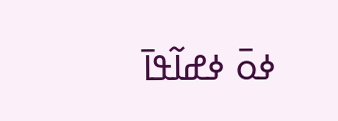ߦߋ߫ ߦߝߊ߬ߟߊ߫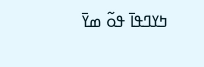ߤߌߣߟߊ߫ ߟߋ߬ ߘߌ߫